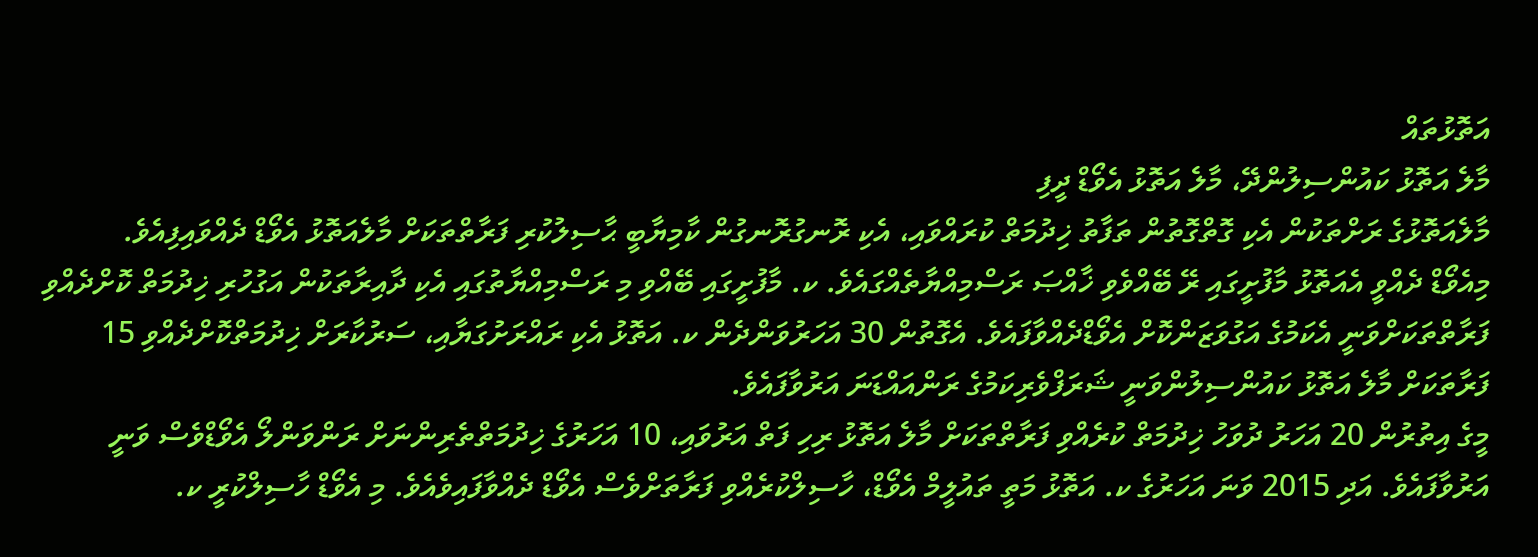އަތޮޅުތައް
މާލެ އަތޮޅު ކައުންސިލުންދޭ، މާލެ އަތޮޅު އެވޯޑް ދީފި
މާލެއަތޮޅުގެ ރަށްތަކުން އެކި ގޮތްގޮތުން ތަފާތު ޚިދުމަތް ކުރައްވައި، އެކި ރޮނގުރޮނގުން ކާމިޔާބީ ޙާސިލުކުރި ފަރާތްތަކަށް މާލެއަތޮޅު އެވޯޑް ދެއްވައިފިއެވެ.
މިއެވޯޑް ދެއްވީ އެއަތޮޅު މާފުށީގައި ރޭ ބޭއްވެވި ޚާއްޞަ ރަސްމިއްޔާތެއްގައެވެ. ކ. މާފުށީގައި ބޭއްވި މި ރަސްމިއްޔާތުގައި އެކި ދާއިރާތަކުން އަގުހުރި ޚިދުމަތް ކޮށްދެއްވި ފަރާތްތަކަށްވަނީ އެކަމުގެ އަގުވަޒަންކޮށް އެވޯޑްދެއްވާފައެވެ. އެގޮތުން 30 އަހަރުވަންދެން ކ. އަތޮޅު އެކި ރައްރަށުގަޔާއި، ސަރުކާރަށް ޚިދުމަތްކޮށްދެއްވި 15 ފަރާތަކަށް މާލެ އަތޮޅު ކައުންސިލުންވަނީ ޝަރަފްވެރިކަމުގެ ރަންއައްޑަނަ އަރުވާފައެވެ.
މީގެ އިތުރުން 20 އަހަރު ދުވަހު ޚިދުމަތް ކުރެއްވި ފަރާތްތަކަށް މާލެ އަތޮޅު ރިހި ފަތް އަރުވައި، 10 އަހަރުގެ ޚިދުމަތްތެރިންނަށް ރަންވަންލޯ އެވޯޑްވެސް ވަނީ އަރުވާފައެވެ. އަދި 2015 ވަނަ އަހަރުގެ ކ. އަތޮޅު މަތީ ތައުލީމް އެވޯޑް، ހާސިލްކުރެއްވި ފަރާތަށްވެސް އެވޯޑް ދެއްވާފައިވެއެވެ. މި އެވޯޑް ހާސިލްކުރީ ކ.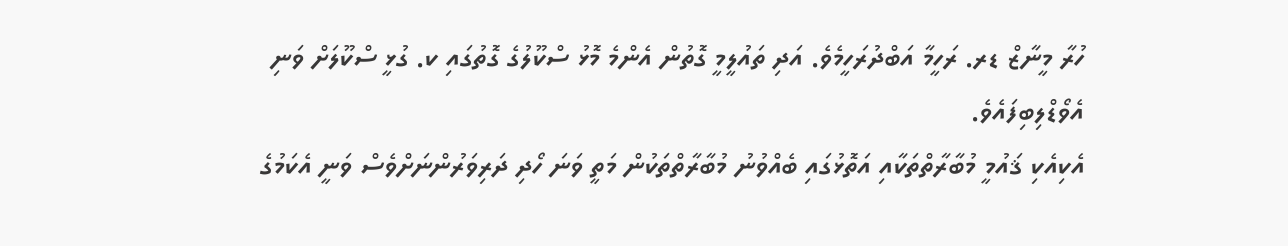ހުރާ މީނާޒް ޑރ. ރަހީމާ އަބްދުރަހީމެވެ. އަދި ތައުލީމީ ގޮތުން އެންމެ މޮޅު ސްކޫލުގެ ގޮތުގައި ކ. ގުޅީ ސްކޫލަށް ވަނި އެވޯޑްލިބިފައެވެ.
އެކިއެކި ޤައުމީ މުބާރާތްތަކާއި އަތޮޅުގައި ބެއްވުނު މުބާރާތްތަކުން މަތީ ވަނަ ހޯދި ދަރިވަރުންނަށްވެސް ވަނީ އެކަމުގެ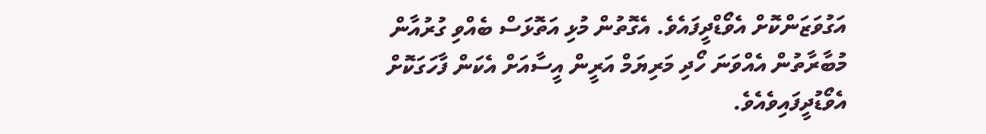އަގުވަޒަންކޮށް އެވޯޑްދީފައެވެ. އެގޮތުން މުޅި އަތޮޅަސް ބެއްވި ގުރުއާން މުބާރާތުން އެއްވަނަ ހޯދި މަރިޔަމް އަރީން އީސާއަށް އެކަން ފާހަގަކޮށް އެވޯޑުދީފައިވެއެވެ.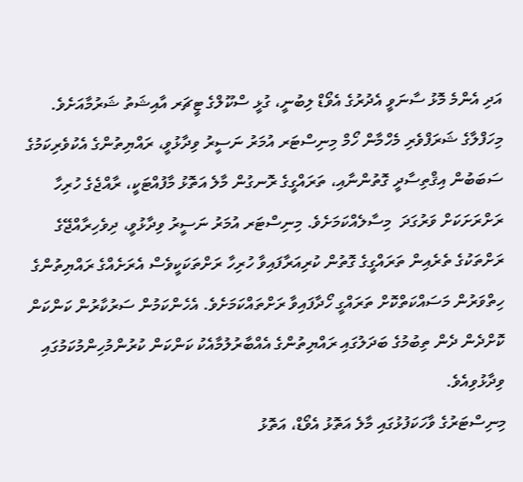އަދި އެންމެ މޮޅު ސާނަވީ އެދުރުގެ އެވޯޑް ލިބުނީ، ގުޅީ ސްކޫލްގެ ޓީޗަރ އާއިޝަތު ޝަރުމާއަށެވެ.
މިހަފްލާގެ ޝަރަފްވެރި މެހްމާން ހޯމް މިނިސްޓަރ އުމަރު ނަސީރު ވިދާޅުވީ، ރައްޔިތުންގެ އެކުވެރިކަމުގެ ސަބަބުން އިޤްތިސާދީ ގޮތުންނާއި، ތަރައްގީގެ ރޮނގުން މާލެ އަތޮޅު މާފުއްޓަކީ، ރާއްޖެގެ ހުރިހާ ރަށްރަށަކަށް ވަރުގަދަ  މިސާލެއްކަމަށެވެ. މިނިސްޓަރ އުމަރު ނަސީރު ވިދާޅުވީ، ދިވެހިރާއްޖޭގެ ރަށްތަކުގެ ތެރެއިން ތަރައްގީގެ ގޮތުން ކުރިއަރާފައިވާ ހުރިހާ ރަށްތަކަކީވެސް އެރަށެއްގެ ރައްޔިތުންގެ ހިތްވަރުން މަސައްކަތްކޮށް ތަރައްގީ ހޯދާފައިވާ ރަށްތައްކަމަށެވެ. އެހެންކަމުން ސަރުކާރުން ކަންކަން ކޮށްދެން ދެން ތިބުމުގެ ބަދަލުގައި ރައްޔިތުންގެ އެއްބާރުލުމާއެކު ކަންކަން ކުރުންމުހިންމުކަމުގައި ވިދާޅުވިއެވެ.
މިނިސްޓަރުގެ ވާހަކަފުޅުގައި މާލެ އަތޮޅު އެވޯޑް، އަތޮޅު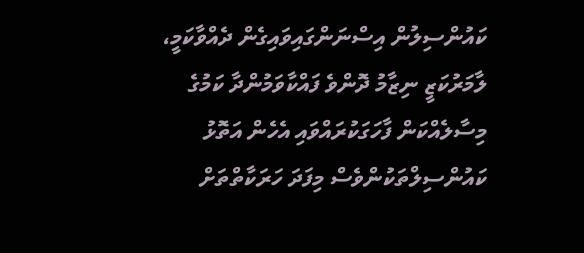ކައުންސިލުން އިސްނަންގައިވައިގެން ދެއްވާކަމީ، ލާމަރުކަޒީ ނިޒާމު ދޮންވެ ފައްކާވަމުންދާ ކަމުގެ މިސާލެއްކަން ފާހަގަކުރައްވައި އެހެން އަތޮޅު ކައުންސިލްތަކުންވެސް މިފަދަ ހަރަކާތްތަށް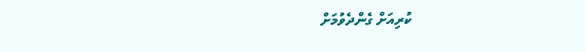ކުރިއަށް ގެންދެވުމަށް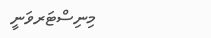މިނިސްޓަރވަނީ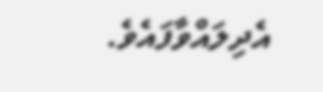އެދިލައްވާފައެވެ.